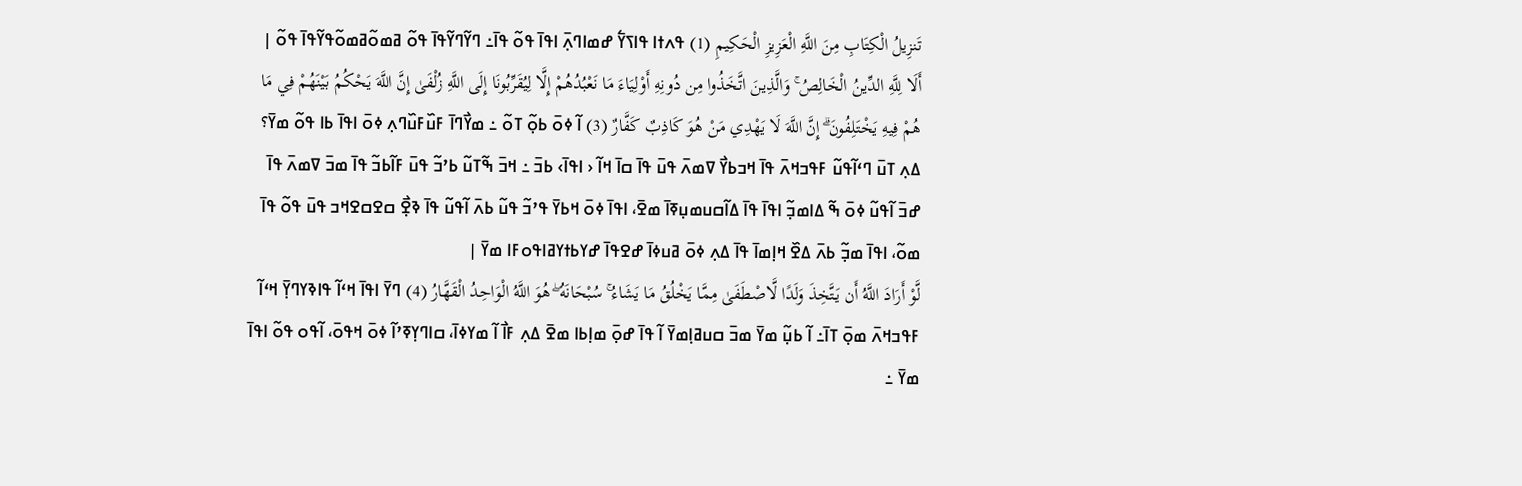تَنزِيلُ الْكِتَابِ مِنَ اللَّهِ الْعَزِيزِ الْحَكِيمِ (1) ߟߍߙߊ ߟߊߖߌ߱ ߝߘߊߣߍ߲߫ ߊߟߊ߫ ߟߋ߬ ߟߊ߫߸ ߣߌ߬ߣߌ߬ߟߊ߫ ߟߋ߬ ߥߘߋ߬ߥߘߋ߬ߟߌ߬ߟߊ߫ ߟߋ߬ |
أَلَا لِلَّهِ الدِّينُ الْخَالِصُ ۚ وَالَّذِينَ اتَّخَذُوا مِن دُونِهِ أَوْلِيَاءَ مَا نَعْبُدُهُمْ إِلَّا لِيُقَرِّبُونَا إِلَى اللَّهِ زُلْفَىٰ إِنَّ اللَّهَ يَحْكُمُ بَيْنَهُمْ فِي مَا هُمْ فِيهِ يَخْتَلِفُونَ ۗ إِنَّ اللَّهَ لَا يَهْدِي مَنْ هُوَ كَاذِبٌ كَفَّارٌ (3) ߊ߬ ߦߋ߫ ߕߋ߲߬ ߠߋ߬ ߸ ߘߌ߯ߣߊ߫ ߓߎ߰ߓߎ߰ߣߍ߲ ߦߋ߫ ߊߟߊ߫ ߕߊ ߟߋ߬ ߘߌ߫؟ ߡߍ߲ ߠߎ߫ ߣߵߊ߬ߟߎ߬ ߓߟߏߞߍ߫ ߟߊ߫ ߞߏߕߌ߯ ߜߘߍ߫ ߟߎ߫ ߟߊ߫ ߛߊ߫ ߞߊ߬ ‹ ߊߟߊ߫› ߕߏ߫ ߸ ߞߏ߫ ߒ߬ߠߎ߬ ߕߴߏ߬ ߟߎ߫ ߓߊ߬ߕߏ߬ ߟߊ߫ ߘߏ߫ ߜߘߍ߫ ߟߊ߫ ߝߏ߫ ߊ߬ߟߎ߬ ߦߋ߫ ߒ߬ ߡߊߘߏ߲߬ ߊߟߊ߫ ߟߊ߫ ߡߊ߬ߛߎߘߎ߲ߧߊ߫ ߘߐ߫، ߊߟߊ߫ ߦߋ߫ ߞߕߌ߫ ߟߴߏ߬ ߟߎ߬ ߕߍ߫ ߊ߬ߟߎ߬ ߟߊ߫ ߢߐ߲߯ ߛߐߛߐߞߏ ߟߎ߫ ߟߋ߬ ߟߊ߫ ߘߋ߬، ߊߟߊ߫ ߘߏ߲߬ ߕߍ߫ ߡߐ߰ ߞߊ߲ߘߊ߫ ߟߊ߫ ߡߍ߲ ߦߋ߫ ߥߎߦߊ߫ ߝߐߟߊ߫ ߝߌߕߙߌߥߊߟߋߓߊ ߘߌ߫ |
لَّوْ أَرَادَ اللَّهُ أَن يَتَّخِذَ وَلَدًا لَّاصْطَفَىٰ مِمَّا يَخْلُقُ مَا يَشَاءُ ۚ سُبْحَانَهُ ۖ هُوَ اللَّهُ الْوَاحِدُ الْقَهَّارُ (4) ߣߌ߫ ߊߟߊ߫ ߞߵߊ߬ ߟߊߢߌߣߌ߲߫ ߞߵߊ߬ ߓߟߏߞߍ߫ ߘߋ߲߫ ߠߊ߫߸ ߊ߬ ߕߎ߲߬ ߘߌ߫ ߘߏ߫ ߛߎߥߊ߲ߘߌ߫ ߊ߬ ߟߊ߫ ߝߋ߲߫ ߘߊ߲ߕߊ ߘߐ߫ ߡߍ߲ ߓߊ߯ ߊ߬ ߘߌߦߊ߫، ߛߊߣߌ߲ߧߴߊ߬ ߦߋ߫ ߞߟߋ߫، ߊ߬ߟߋ ߟߋ߬ ߊߟߊ߫ ߘߌ߫ ߸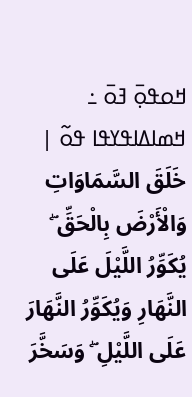ߞߋߟߋ߲߫ ߔߋ߫ ߸ ߞߘߊߡߊߟߌߟߊ ߟߋ߬ |
خَلَقَ السَّمَاوَاتِ وَالْأَرْضَ بِالْحَقِّ ۖ يُكَوِّرُ اللَّيْلَ عَلَى النَّهَارِ وَيُكَوِّرُ النَّهَارَ عَلَى اللَّيْلِ ۖ وَسَخَّرَ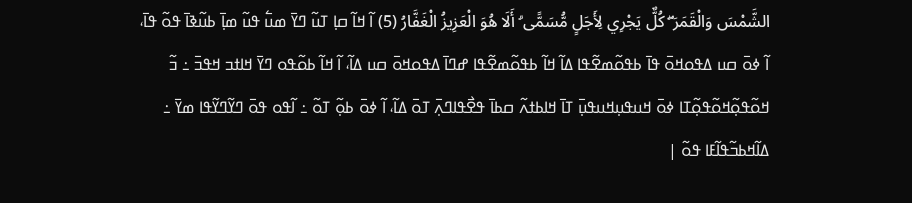الشَّمْسَ وَالْقَمَرَ ۖ كُلٌّ يَجْرِي لِأَجَلٍ مُّسَمًّى ۗ أَلَا هُوَ الْعَزِيزُ الْغَفَّارُ (5) ߊ߬ ߞߊ߬ ߛߊ߲ ߠߎ߬ ߣߌ߫ ߘߎ߱ ߟߎ߬ ߘߊ߲߫ ߕߎ߬ߢߊ߫ ߟߋ߬ ߟߊ߫، ߊ߬ ߦߋ߫ ߛߎ ߡߟߋߞߋ߫ ߟߊ߫ ߕߟߋ߬ߘߐ߬ߟߊ ߡߊ߬ ߞߊ߬ ߕߟߋ߬ߘߐ߬ߟߊ ߝߣߊ߫ ߡߟߋߞߋ߫ ߛߎ ߡߊ߬، ߊ߬ ߞߊ߬ ߕߋ߬ߟߋ ߣߌ߫ ߞߊߙߏ ߞߟߏ߫ ߸ ߏ߬ ߞߋ߬ߟߋ߲߬ߞߋ߬ߟߋ߲߬ߠߊ ߦߋ߫ ߞߎߟߎ߲ߞߎߟߎ߲߫ ߠߊ߫ ߞߊߕߙߍ߬ ߛߕߊ߫ ߟߐ߯ߟߊߣߍ߲߫ ߠߋ߫ ߡߊ߬، ߊ߬ ߦߋ߫ ߕߋ߲߬ ߠߋ߬ ߸ ߊ߬ߟߋ ߟߋ߫ ߣߌ߬ߣߌ߬ߟߊ ߘߌ߫ ߸ ߡߊ߬ߞߕߏ߬ߟߊ߬ߓߊ ߟߋ߬ |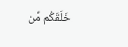خَلَقَكُم مِّن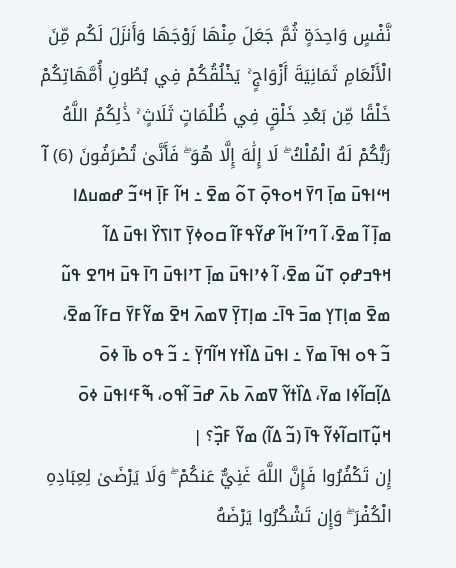نَّفْسٍ وَاحِدَةٍ ثُمَّ جَعَلَ مِنْهَا زَوْجَهَا وَأَنزَلَ لَكُم مِّنَ الْأَنْعَامِ ثَمَانِيَةَ أَزْوَاجٍ ۚ يَخْلُقُكُمْ فِي بُطُونِ أُمَّهَاتِكُمْ خَلْقًا مِّن بَعْدِ خَلْقٍ فِي ظُلُمَاتٍ ثَلَاثٍ ۚ ذَٰلِكُمُ اللَّهُ رَبُّكُمْ لَهُ الْمُلْكُ ۖ لَا إِلَٰهَ إِلَّا هُوَ ۖ فَأَنَّىٰ تُصْرَفُونَ (6) ߊ߬ ߞߵߊߟߎ߫ ߘߊ߲߫ ߣߌ߫ ߞߋߟߋ߲߫ ߠߋ߬ ߘߐ߫ ߸ ߞߊ߬ ߓߊ߲߫ ߞߵߏ߬ ߝߘߎߡߊ ߘߊ߲߫ ߊ߬ ߘߐ߫، ߊ߬ ߣߴߊ߬ ߞߊ߬ ߝߌ߬ߟߓߊ߬ ߛߋߦߌ߲߫ ߠߊߖߌ߰ ߊߟߎ߫ ߡߊ߬ ߞߟߏߝߋ߲ ߠߎ߬ ߘߐ߫، ߊ߬ ߦߴߊߟߎ߫ ߘߊ߲߫ ߠߴߊߟߎ߫ ߣߊ߫ ߟߎ߫ ߞߣߐ ߟߎ߬ ߘߐ߫ ߘߊ߲ߠߌ߲ ߘߏ߫ ߟߊ߫߸ ߘߊ߲ߠߌ߲߫ ߜߘߍ߫ ߞߐ߫ ߘߌ߬ߓߌ߫ ߛߓߊ߬ ߘߐ߫، ߏ߬ ߟߋ ߊߟߊ߫ ߘߌ߫ ߸ ߊߟߎ߫ ߡߊ߰ߙߌ ߞߊ߬ߣߌ߲߫ ߸ ߏ߬ ߟߋ ߕߊ߫ ߦߋ߫ ߡߊ߲߬ߛߊ߬ߦߊ ߘߌ߫، ߡߊ߰ߙߌ߬ ߜߘߍ߫ ߕߍ߫ ߝߏ߫ ߊ߬ߟߋ، ߒ߬ߓߵߊߟߎ߫ ߦߋ߫ ߞߎ߲߬ߠߊߛߊ߬ߦߌ߬ ߟߊ߫ (ߏ߬ ߡߊ߬) ߘߌ߬ ߓߏ߲߰؟ |
إِن تَكْفُرُوا فَإِنَّ اللَّهَ غَنِيٌّ عَنكُمْ ۖ وَلَا يَرْضَىٰ لِعِبَادِهِ الْكُفْرَ ۖ وَإِن تَشْكُرُوا يَرْضَهُ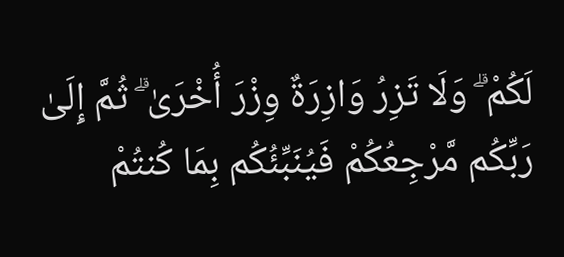لَكُمْ ۗ وَلَا تَزِرُ وَازِرَةٌ وِزْرَ أُخْرَىٰ ۗ ثُمَّ إِلَىٰ رَبِّكُم مَّرْجِعُكُمْ فَيُنَبِّئُكُم بِمَا كُنتُمْ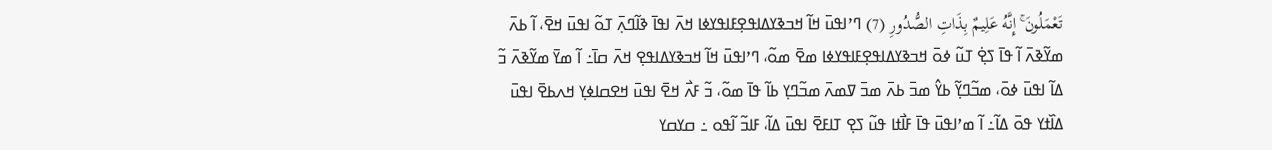تَعْمَلُونَ ۚ إِنَّهُ عَلِيمٌ بِذَاتِ الصُّدُورِ (7) ߣߴߊߟߎ߫ ߞߊ߬ ߞߏߢߌߡߊߟߐ߲ߓߊߟߌߦߊ ߞߍ߫ ߊߟߊ߫ ߢߊ߬ߣߍ߲߫ ߠߋ߬ ߊߟߎ߫ ߞߐ߫، ߊ߬ ߕߍ߫ ߘߌ߬ߢߍ߫ ߊ߬ ߟߊ߫ ߖߐ߲߭ ߠߎ߬ ߦߋ߫ ߞߏߢߌߡߊߟߐ߲ߓߊߟߌߦߊ ߘߐ߫ ߘߋ߬، ߣߴߊߟߎ߫ ߞߊ߬ ߞߏߢߌߡߊߟߐ߲ ߞߍ߫ ߛߊ߫߸ ߊ߬ ߘߌ߫ ߘߌ߬ߢߍ߫ ߏ߬ ߡߊ߬ ߊߟߎ߫ ߦߋ߫، ߘߏ߬ߣߌ߲߬ ߕߌ߮ ߘߏ߫ ߕߍ߫ ߘߏ߫ ߜߘߍ߫ ߘߏ߬ߣߌ߲ ߕߊ߬ ߟߊ߫ ߘߋ߬، ߏ߬ ߓߍ߯ ߞߐ߫ ߊߟߎ߫ ߞߐߛߊߦߌ߲ ߞߍߕߐ߫ ߊߟߎ߫ ߡߊ߰ߙߌ ߟߋ߫ ߡߊ߬߸ ߊ߬ ߘߴߊߟߎ߫ ߟߊ߫ ߓߊ߯ߙߊ ߟߎ߬ ߖߐ߲ ߠߊߓߐ߫ ߊߟߎ߫ ߡߊ߬، ߓߊߏ߬ ߊ߬ߟߋ ߸ ߛߌߛߌ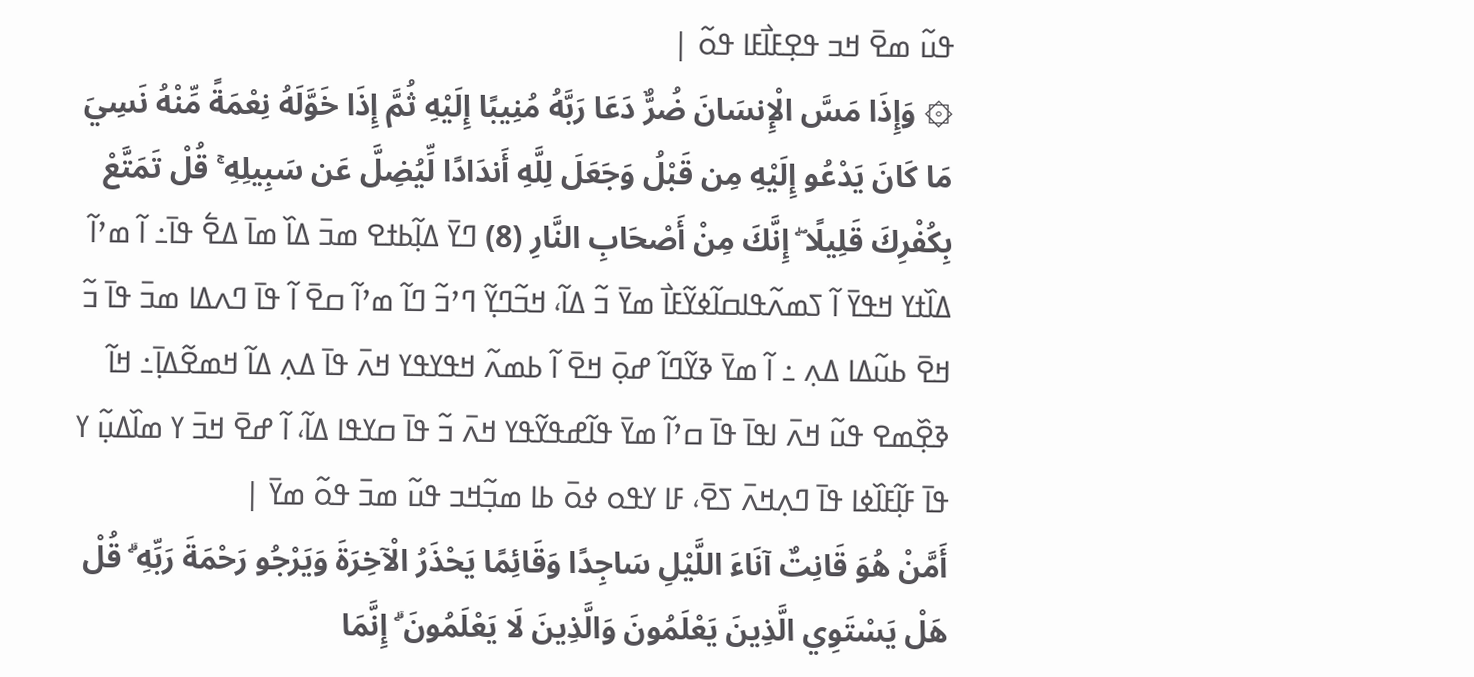ߟߎ߬ ߘߐ߫ ߞߏ ߟߐ߲ߓߊ߯ߓߊ ߟߋ߬ |
۞ وَإِذَا مَسَّ الْإِنسَانَ ضُرٌّ دَعَا رَبَّهُ مُنِيبًا إِلَيْهِ ثُمَّ إِذَا خَوَّلَهُ نِعْمَةً مِّنْهُ نَسِيَ مَا كَانَ يَدْعُو إِلَيْهِ مِن قَبْلُ وَجَعَلَ لِلَّهِ أَندَادًا لِّيُضِلَّ عَن سَبِيلِهِ ۚ قُلْ تَمَتَّعْ بِكُفْرِكَ قَلِيلًا ۖ إِنَّكَ مِنْ أَصْحَابِ النَّارِ (8) ߣߌ߫ ߡߊ߲߬ߕߙߐ ߘߏ߫ ߡߊ߰ ߘߊ߫ ߡߐ߱ ߟߊ߫߸ ߊ߬ ߘߴߊ߬ ߡߊ߰ߙߌ ߞߟߌ߫ ߊ߬ ߖߘߍ߬ߟߊߛߊ߬ߦߌ߬ߓߊ߯ ߘߌ߫ ߏ߬ ߡߊ߬، ߞߏ߬ߣߌ߲߬ ߣߴߏ߬ ߣߊ߬ ߘߴߊ߬ ߛߐ߫ ߊ߬ ߟߊ߫ ߣߍߡߊ ߘߏ߫ ߟߊ߫ ߏ߬ ߞߐ߫ ߕߎ߬ߡߊ ߡߍ߲ ߸ ߊ߬ ߘߌ߫ ߢߌ߬ߣߊ߬ ߝߋ߲߫ ߞߐ߫ ߊ߬ ߕߘߍ߬ ߞߟߌߟߌ ߞߍ߫ ߟߊ߫ ߡߍ߲ ߡߊ߬ ߞߘߐ߬ߡߊ߲߫߸ ߞߊ߬ ߢߐ߲߰ߘߐ ߟߎ߬ ߞߍ߫ ߊߟߊ߫ ߟߊ߫ ߛߴߊ߬ ߘߌ߫ ߟߊ߬ߝߟߌ߬ߟߌ ߞߍ߫ ߏ߬ ߟߊ߫ ߛߌߟߊ ߡߊ߬، ߊ߬ ߝߐ߫ ߞߏ߫ ߌ ߘߊ߰ߡߎ߲߬ ߌ ߟߊ߫ ߓߊ߲߬ߓߊ߰ߦߊ ߟߊ߫ ߣߍ߲ߞߍ߫ ߖߐ߫، ߓߊ ߌߟߋ ߦߋ߫ ߕߊ ߘߏ߲߬ߞߏ ߟߎ߬ ߘߏ߫ ߟߋ߬ ߘߌ߫ |
أَمَّنْ هُوَ قَانِتٌ آنَاءَ اللَّيْلِ سَاجِدًا وَقَائِمًا يَحْذَرُ الْآخِرَةَ وَيَرْجُو رَحْمَةَ رَبِّهِ ۗ قُلْ هَلْ يَسْتَوِي الَّذِينَ يَعْلَمُونَ وَالَّذِينَ لَا يَعْلَمُونَ ۗ إِنَّمَا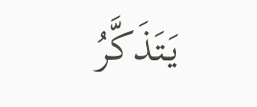يَتَذَكَّرُ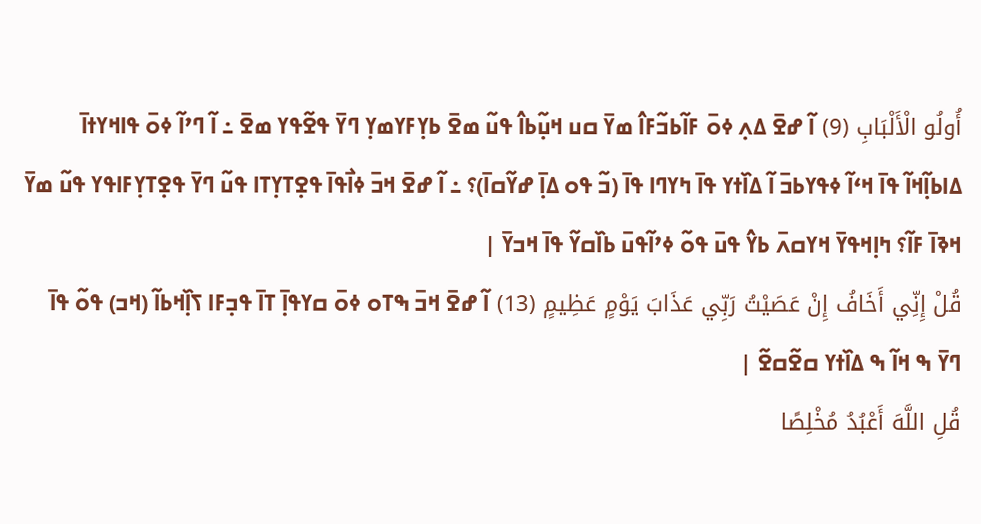أُولُو الْأَلْبَابِ (9) ߊ߬ ߝߐ߫ ߡߍ߲ ߦߋ߫ ߓߊ߬ߕߏ߬ߓߊ߮ ߘߌ߫ ߛߎ ߞߎ߲߬ߕߊ߮ ߟߎ߬ ߘߐ߫ ߕߌ߲ߓߌߘߌ߲ ߣߌ߫ ߟߐ߬ߟߌ ߘߐ߫ ߸ ߊ߬ ߣߴߊ߬ ߦߋ߫ ߟߊߞߌߙߊ߫ ߡߊߕߊ߲߬ߞߊ߬ ߟߊ߫ ߞߵߊ߬ ߦߟߌߕߏ߫ ߊ߬ ߡߊ߰ߙߌ ߟߊ߫ ߤߌߣߊ ߟߊ߫ (ߏ߬ ߟߋ ߡߊ߲߫ ߝߌ߬ߛߊ߫)؟ ߸ ߊ߬ ߝߐ߫ ߞߏ߫ ߦߊ߯ߟߊ߫ ߟߐ߲ߠߌ߲ߠߊ ߟߎ߬ ߣߌ߫ ߟߐ߲ߠߌ߲ߓߊߟߌ ߟߎ߬ ߘߌ߫ ߞߢߊ߫ ߓߊ߬؟ ߤߊ߲ߞߟߌ߫ ߞߌߛߍ߫ ߕߌ߮ ߟߎ߫ ߟߋ߬ ߦߴߊ߬ߟߎ߫ ߕߊ߰ߛߌ߬ ߟߊ߫ ߞߏߌ߫ |
قُلْ إِنِّي أَخَافُ إِنْ عَصَيْتُ رَبِّي عَذَابَ يَوْمٍ عَظِيمٍ (13) ߊ߬ ߝߐ߫ ߞߏ߫ ߒߠߋ ߦߋ߫ ߛߌߟߊ߲߫ ߠߊ߫ ߟߏ߲ߓߊ ߖߊ߲߰ߞߕߊ߬ (ߞߏ) ߟߋ߬ ߟߊ߫ ߣߌ߫ ߒ ߞߊ߬ ߒ ߡߊ߰ߙߌ ߛߐ߬ߛߐ߬ |
قُلِ اللَّهَ أَعْبُدُ مُخْلِصًا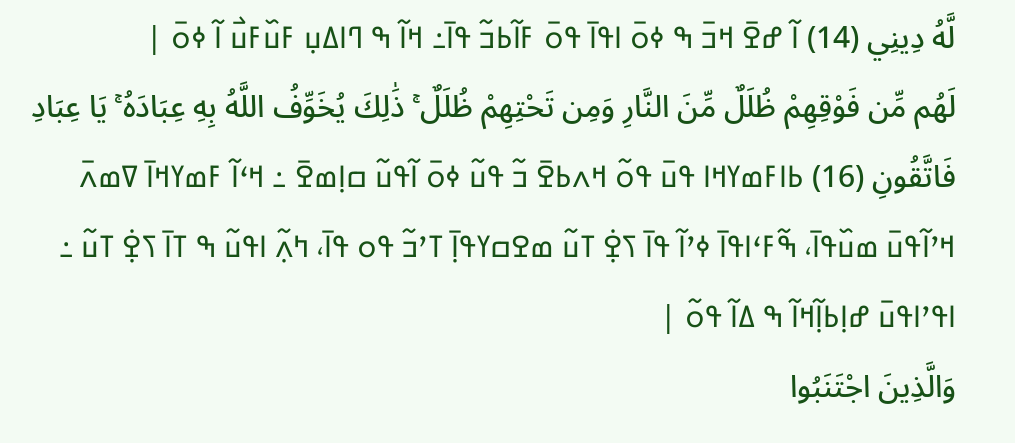لَّهُ دِينِي (14) ߊ߬ ߝߐ߫ ߞߏ߫ ߒ ߦߋ߫ ߊߟߊ߫ ߟߋ߫ ߓߊ߬ߕߏ߬ ߟߊ߫߸ ߞߊ߬ ߒ ߣߊߡߎ߲ ߓߎ߰ߓߎ߯ ߊ߬ ߦߋ߫ |
لَهُم مِّن فَوْقِهِمْ ظُلَلٌ مِّنَ النَّارِ وَمِن تَحْتِهِمْ ظُلَلٌ ۚ ذَٰلِكَ يُخَوِّفُ اللَّهُ بِهِ عِبَادَهُ ۚ يَا عِبَادِ فَاتَّقُونِ (16) ߕߊߓߘߌߞߊ ߟߎ߫ ߟߋ߬ ߞߍߕߐ߫ ߏ߬ ߟߎ߬ ߦߋ߫ ߊ߬ߟߎ߬ ߛߊ߲ߘߐ߫ ߸ ߞߵߊ߬ ߓߘߌߞߊ߫ ߜߘߍ߫ ߞߴߊ߬ߟߎ߫ ߘߎ߰ߟߊ߫، ߒ߬ߓߵߊߟߊ߫ ߦߴߊ߬ ߟߊ߫ ߖߐ߲߭ ߠߎ߬ ߘߐߛߌߟߊ߲߫ ߠߴߏ߬ ߟߋ ߟߊ߫، ߤߍ߲߬ ߊߟߎ߬ ߒ ߠߊ߫ ߖߐ߲߭ ߠߎ߬ ߸ ߊߟߴߊߟߎ߫ ߝߊ߲ߕߊ߲߬ߞߊ߬ ߒ ߡߊ߬ ߟߋ߬ |
وَالَّذِينَ اجْتَنَبُوا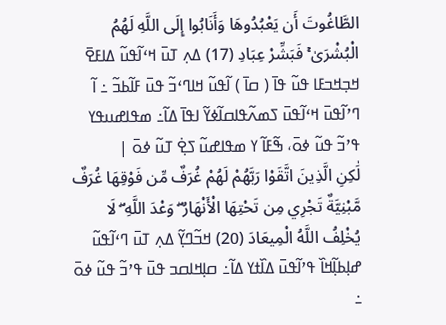الطَّاغُوتَ أَن يَعْبُدُوهَا وَأَنَابُوا إِلَى اللَّهِ لَهُمُ الْبُشْرَىٰ ۚ فَبَشِّرْ عِبَادِ (17) ߡߍ߲ ߠߎ߫ ߞߵߊ߬ߟߎ߬ ߡߊߓߐ߫ ߞߏ߲ߞߏߓߊ ߟߎ߬ ߟߊ߫ ( ߛߊ߫ ) ߊ߬ߟߎ߬ ߞߊߣߵߏ߬ ߟߎ߫ ߓߊ߬ߕߏ߬ ߸ ߊ߬ ߣߴߊ߬ߟߎ߫ ߞߵߊ߬ߟߎ߫ ߖߘߍ߬ߟߊߛߊ߬ߦߌ߬ ߊߟߊ߫ ߡߊ߬߸ ߘߟߊߝߎߟߌ ߟߴߏ߬ ߟߎ߬ ߦߋ߫، ߒ߬ߓߊ߬ ߌ ߘߟߊߝߎ߬ ߖߐ߲߭ ߠߎ߬ ߦߋ߫ |
لَٰكِنِ الَّذِينَ اتَّقَوْا رَبَّهُمْ لَهُمْ غُرَفٌ مِّن فَوْقِهَا غُرَفٌ مَّبْنِيَّةٌ تَجْرِي مِن تَحْتِهَا الْأَنْهَارُ ۖ وَعْدَ اللَّهِ ۖ لَا يُخْلِفُ اللَّهُ الْمِيعَادَ (20) ߞߏ߬ߣߌ߲߬ ߡߍ߲ ߠߎ߫ ߣߵߊ߬ߟߎ߬ ߝߊ߲ߕߊ߲߬ߞߊ߰ ߟߴߊ߬ߟߎ߫ ߡߊ߰ߙߌ ߡߊ߬߸ ߛߊ߲ߞߊߛߏ ߟߎ߫ ߟߴߏ߬ ߟߎ߬ ߦߋ߫ ߸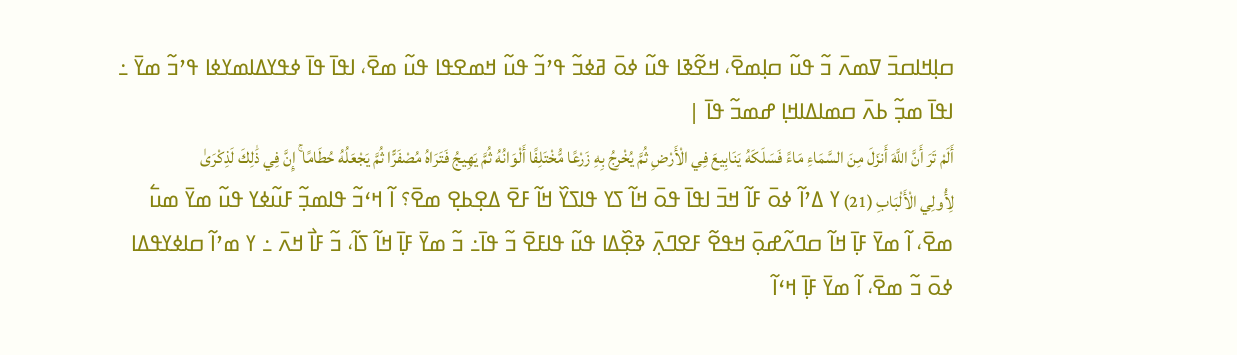ߛߊ߲ߞߊߛߏ߫ ߜߘߍ߫ ߏ߬ ߟߎ߬ ߛߊ߲ߘߐ߫، ߞߐ߬ߢߊ ߟߎ߬ ߦߋ߫ ߥߦߏ߬ ߟߴߏ߬ ߟߎ߬ ߞߘߐߟߊ ߟߎ߬ ߘߐ߫، ߊߟߊ߫ ߟߊ߫ ߦߟߌߡߊߘߌߦߊ ߟߴߏ߬ ߘߌ߫ ߸ ߊߟߊ߫ ߘߏ߲߬ ߕߍ߫ ߛߘߊߡߊߞߊ߲ ߝߘߏ߬ ߟߊ߫ |
أَلَمْ تَرَ أَنَّ اللَّهَ أَنزَلَ مِنَ السَّمَاءِ مَاءً فَسَلَكَهُ يَنَابِيعَ فِي الْأَرْضِ ثُمَّ يُخْرِجُ بِهِ زَرْعًا مُّخْتَلِفًا أَلْوَانُهُ ثُمَّ يَهِيجُ فَتَرَاهُ مُصْفَرًّا ثُمَّ يَجْعَلُهُ حُطَامًا ۚ إِنَّ فِي ذَٰلِكَ لَذِكْرَىٰ لِأُولِي الْأَلْبَابِ (21) ߌ ߡߴߊ߬ ߦߋ߫ ߓߊ߬ ߞߏ߫ ߊߟߊ߫ ߟߋ߫ ߞߊ߬ ߖߌ ߟߊߖߌ߰ ߞߊ߬ ߓߐ߫ ߡߐ߲ߕߐ߲ ߘߐ߫؟ ߊ߬ ߞߵߏ߬ ߟߊߘߏ߲߬ ߓߎ߬ߦߌ ߟߎ߬ ߘߌ߫ ߘߎ߱ ߘߐ߫، ߊ߬ ߘߌ߫ ߓߊ߲߫ ߞߊ߬ ߛߣߍ߬ߝߋ߲߫ ߞߟߐ߬ ߓߐߣߍ߲߫ ߢߐ߲߰ߡߊ ߟߎ߬ ߟߊߓߐ߫ ߏ߬ ߟߊ߫߸ ߏ߬ ߘߌ߫ ߓߊ߲߫ ߞߊ߬ ߖߊ߬، ߏ߬ ߓߊ߯ ߞߍ߫ ߸ ߌ ߘߴߊ߬ ߛߊߦߌߟߡߊ ߦߋ߫ ߏ߬ ߘߐ߫، ߊ߬ ߘߌ߫ ߓߊ߲߫ ߞߵߊ߬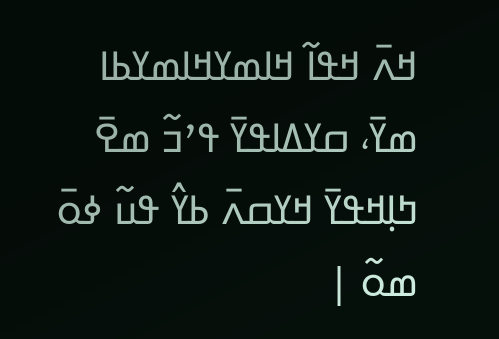ߞߍ߫ ߞߟߊ߬ ߞߊߘߌߞߊߘߌߕߊ ߘߌ߫، ߛߌߡߊߟߌ߫ ߟߴߏ߬ ߘߐ߫ ߤߊ߲ߞߟߌ߫ ߞߌߛߍ߫ ߕߌ߮ ߟߎ߬ ߦߋ߫ ߘߋ߬ |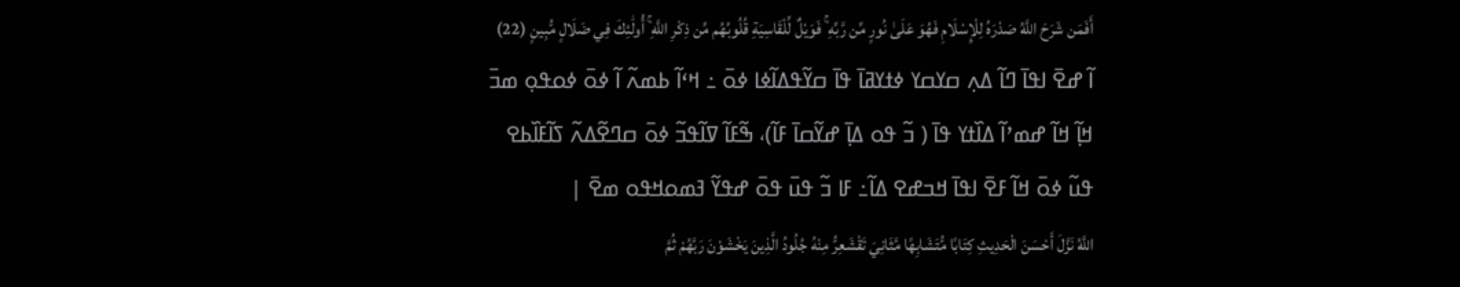أَفَمَن شَرَحَ اللَّهُ صَدْرَهُ لِلْإِسْلَامِ فَهُوَ عَلَىٰ نُورٍ مِّن رَّبِّهِ ۚ فَوَيْلٌ لِّلْقَاسِيَةِ قُلُوبُهُم مِّن ذِكْرِ اللَّهِ ۚ أُولَٰئِكَ فِي ضَلَالٍ مُّبِينٍ (22) ߊ߬ ߝߐ߫ ߊߟߊ߫ ߣߊ߬ ߡߍ߲ ߛߌߛߌ ߦߙߌߥߊ߫ ߟߊ߫ ߛߌ߬ߟߡߊ߬ߦߊ ߦߋ߫ ߸ ߞߵߊ߬ ߕߘߍ߬ ߊ߬ ߦߋ߫ ߦߋߟߋ߲ ߘߏ߫ ߞߊ߲߬ ߞߊ߬ ߝߘߴߊ߬ ߡߊ߰ߙߌ ߟߊ߫ ( ߏ߬ ߟߋ ߡߊ߲߫ ߝߌ߬ߛߊ߫ ߓߊ߬)، ߒ߬ߓߊ߬ ߜߊ߬ߟߏ߬ ߦߋ߫ ߛߣߐ߬ߡߍ߬ ߖߊ߬ߓߊ߰ߕߐ ߟߎ߬ ߦߋ߫ ߞߊ߬ ߓߐ߫ ߊߟߊ߫ ߞߏߝߐ ߡߊ߬߸ ߓߊ ߏ߬ ߟߎ߫ ߟߋ߫ ߝߟߌ߬ ߔߘߋߞߟߋ ߘߐ߫ |
اللَّهُ نَزَّلَ أَحْسَنَ الْحَدِيثِ كِتَابًا مُّتَشَابِهًا مَّثَانِيَ تَقْشَعِرُّ مِنْهُ جُلُودُ الَّذِينَ يَخْشَوْنَ رَبَّهُمْ ثُمَّ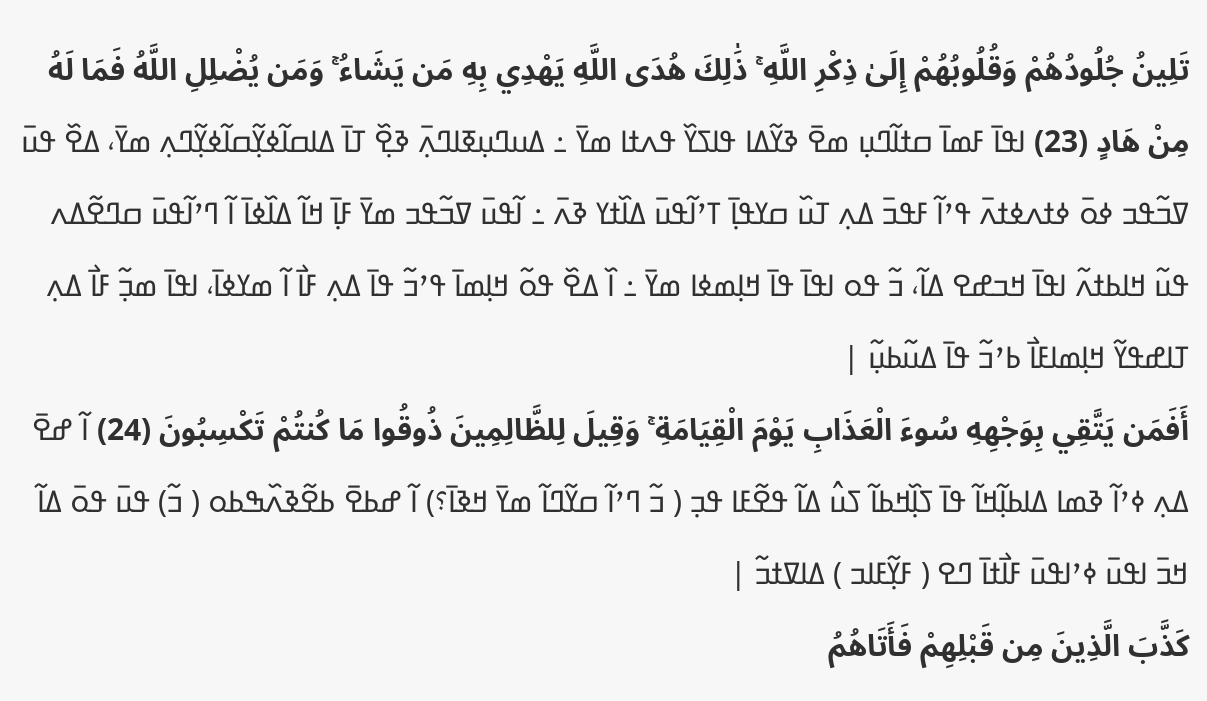تَلِينُ جُلُودُهُمْ وَقُلُوبُهُمْ إِلَىٰ ذِكْرِ اللَّهِ ۚ ذَٰلِكَ هُدَى اللَّهِ يَهْدِي بِهِ مَن يَشَاءُ ۚ وَمَن يُضْلِلِ اللَّهُ فَمَا لَهُ مِنْ هَادٍ (23) ߊߟߊ߫ ߓߘߊ߫ ߛߙߊ߬ߣߎ߲ ߘߐ߫ ߢߌ߬ߡߊ ߟߊߖߌ߰ ߟߍߙߊ ߘߌ߫ ߸ ߡߎߣߎ߲ߧߊߣߍ߲߫ ߢߐ߲߰ ߠߊ߫ ߡߊߛߊ߬ߦߌ߲߬ߛߊ߬ߦߌ߲߬ߣߍ߲ ߘߌ߫، ߡߐ߰ ߟߎ߫ ߜߏ߬ߟߏ ߦߋ߫ ߦߙߍߦߙߍ߫ ߟߴߊ߬ ߓߟߏ߫ ߡߍ߲ ߠߎ߰ ߛߌߟߊ߲߫ ߠߴߊ߬ߟߎ߫ ߡߊ߰ߙߌ ߢߍ߫ ߸ ߊ߬ߟߎ߫ ߜߏ߬ߟߏ ߘߌ߫ ߓߊ߲߫ ߞߊ߬ ߡߊ߰ߦߊ߫ ߊ߬ ߣߴߊ߬ߟߎ߫ ߛߣߐ߬ߡߍ ߟߎ߬ ߞߊߕߙߍ߬ ߊߟߊ߫ ߞߏߝߐ ߡߊ߬، ߏ߬ ߟߋ ߊߟߊ߫ ߟߊ߫ ߞߊ߲ߘߦߊ ߘߌ߫ ߸ ߊ߰ ߡߐ߰ ߟߋ߬ ߞߊ߲ߘߊ߫ ߟߴߏ߬ ߟߊ߫ ߡߍ߲ ߓߊ߯ ߊ߬ ߘߌߦߊ߫، ߊߟߊ߫ ߘߏ߲߬ ߓߊ߯ ߡߍ߲ ߠߊߝߟߌ߬ ߞߊ߲ߘߊߓߊ߯ ߕߴߏ߬ ߟߊ߫ ߡߎ߬ߕߎ߲߬ |
أَفَمَن يَتَّقِي بِوَجْهِهِ سُوءَ الْعَذَابِ يَوْمَ الْقِيَامَةِ ۚ وَقِيلَ لِلظَّالِمِينَ ذُوقُوا مَا كُنتُمْ تَكْسِبُونَ (24) ߊ߬ ߝߐ߫ ߡߍ߲ ߦߴߊ߬ ߢߘߊ ߡߊߕߊ߲߬ߞߊ߬ ߟߊ߫ ߖߊ߲߰ߞߕߊ߬ ߖߎ߮ ߡߊ߬ ߟߐ߬ߓߊ ߟߏ߲ ( ߏ߬ ߣߴߊ߬ ߛߌ߬ߣߊ߬ ߘߌ߫ ߞߢߊ߫؟) ߊ߬ ߝߕߐ߫ ߕߐ߬ߢߍ߰ߒߕߋ ( ߏ߬) ߟߎ߫ ߟߋ߫ ߡߊ߬ ߞߏ߫ ߊߟߎ߫ ߦߴߊߟߎ߫ ߓߊ߯ߙߊ߫ ߣߐ ( ߓߌ߲߬ߓߊߏ ) ߡߊߜߙߏ߬ |
كَذَّبَ الَّذِينَ مِن قَبْلِهِمْ فَأَتَاهُمُ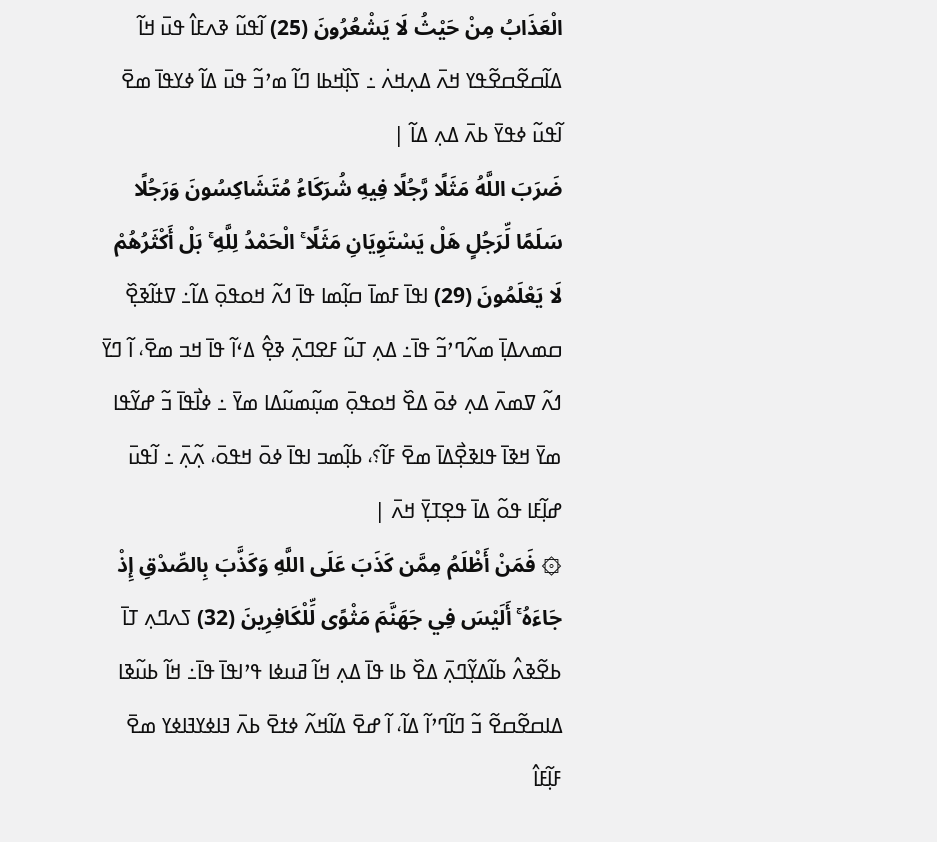الْعَذَابُ مِنْ حَيْثُ لَا يَشْعُرُونَ (25) ߊ߬ߟߎ߬ ߢߍߓߊ߮ ߟߎ߫ ߞߊ߬ ߡߊ߬ߛߐ߬ߛߐ߬ߟߌ ߞߍ߫ ߡߍ߲ߞߍ߭ ߸ ߖߊ߲߰ߞߕߊ ߣߊ߬ ߘߴߏ߬ ߟߎ߫ ߡߊ߬ ߦߌߟߊ߫ ߘߐ߫ ߊ߬ߟߎ߬ ߦߟߌ߫ ߕߍ߫ ߡߍ߲ ߡߊ߬ |
ضَرَبَ اللَّهُ مَثَلًا رَّجُلًا فِيهِ شُرَكَاءُ مُتَشَاكِسُونَ وَرَجُلًا سَلَمًا لِّرَجُلٍ هَلْ يَسْتَوِيَانِ مَثَلًا ۚ الْحَمْدُ لِلَّهِ ۚ بَلْ أَكْثَرُهُمْ لَا يَعْلَمُونَ (29) ߊߟߊ߫ ߓߘߊ߫ ߛߊ߲߬ߘߊ ߟߊ߫ ߗߍ߬ ߞߋߟߋ߲߫ ߡߊ߬߸ ߜߙߊ߬ߢߐ߲߰ ߛߘߍߡߊ߲߫ ߘߍ߬ߣߴߏ߬ ߟߊ߫߸ ߡߍ߲ ߠߎ߬ ߓߐߣߍ߲߫ ߢߐ߲߮ ߡߵߊ߬ ߟߊ߫ ߞߏ ߘߐ߫، ߊ߬ ߣߌ߫ ߗߍ߬ ߜߘߍ߫ ߡߍ߲ ߦߋ߫ ߡߐ߰ ߞߋߟߋ߲߫ ߘߎ߲߬ߘߎ߬ߡߊ ߘߌ߫ ߸ ߦߊ߯ߟߊ߫ ߏ߬ ߝߌ߬ߟߊ ߘߌ߫ ߞߢߊ߫ ߟߊߢߐ߲߯ߡߊ߫ ߘߐ߫ ߓߊ߬؟، ߕߊ߲߬ߘߏ ߊߟߊ߫ ߦߋ߫ ߞߟߋ߫، ߍ߲߬ߍ߲߫ ߸ ߊ߬ߟߎ߫ ߝߊ߲߬ߓߊ ߟߋ߬ ߡߊ߫ ߟߐ߲ߠߌ߲߫ ߞߍ߫ |
۞ فَمَنْ أَظْلَمُ مِمَّن كَذَبَ عَلَى اللَّهِ وَكَذَّبَ بِالصِّدْقِ إِذْ جَاءَهُ ۚ أَلَيْسَ فِي جَهَنَّمَ مَثْوًى لِّلْكَافِرِينَ (32) ߖߍߣߍ߲ ߠߊ߫ ߕߐ߬ߢߍ߮ ߕߊ߬ߡߌ߲߬ߣߍ߲߫ ߡߐ߰ ߕߊ ߟߊ߫ ߡߍ߲ ߞߊ߬ ߥߎߦߊ ߟߴߊߟߊ߫ ߟߊ߫߸ ߞߊ߬ ߕߎ߬ߢߊ ߡߊߛߐ߬ߛߐ߬ ߏ߬ ߣߊ߬ߣߴߊ߬ ߡߊ߬، ߊ߬ ߝߐ߫ ߡߊ߬ߞߍ߬ ߦߙߐ߫ ߕߍ߫ ߔߊߦߌߔߊߦߌ ߘߐ߫ ߓߊ߲߬ߓߊ߮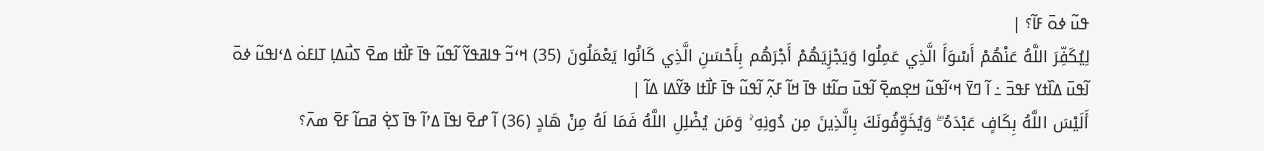ߟߎ߬ ߦߋ߫ ߓߊ߬؟ |
لِيُكَفِّرَ اللَّهُ عَنْهُمْ أَسْوَأَ الَّذِي عَمِلُوا وَيَجْزِيَهُمْ أَجْرَهُم بِأَحْسَنِ الَّذِي كَانُوا يَعْمَلُونَ (35) ߞߵߏ߬ ߟߊߥߟߌ߬ ߊ߬ߟߎ߬ ߟߊ߫ ߓߊ߯ߙߊ ߘߐ߫ ߖߎ߯ߡߊ߲ ߠߊߓߋ߭ ߡߵߊߟߎ߬ ߦߋ߫ ߊ߬ߟߎ߫ ߡߊ߰ߙߌ ߓߟߏ߫ ߸ ߊ߬ ߣߌ߫ ߞߵߊ߬ߟߎ߬ ߞߐ߲ߘߐ߲߫ ߊ߬ߟߎ߫ ߛߊ߬ߙߊ ߟߊ߫ ߞߊ߬ ߓߍ߲߬ ߊ߬ߟߎ߬ ߟߊ߫ ߓߊ߯ߙߊ ߢߌ߬ߡߊ ߡߊ߬ |
أَلَيْسَ اللَّهُ بِكَافٍ عَبْدَهُ ۖ وَيُخَوِّفُونَكَ بِالَّذِينَ مِن دُونِهِ ۚ وَمَن يُضْلِلِ اللَّهُ فَمَا لَهُ مِنْ هَادٍ (36) ߊ߬ ߝߐ߫ ߊߟߊ߫ ߡߴߊ߬ ߟߊ߫ ߖߐ߲߭ ߥߛߊ߬ ߓߐ߫ ߘߍ߫؟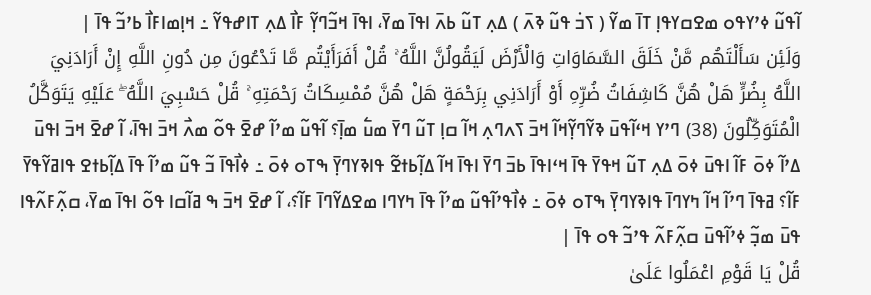ߊ߬ߟߎ߬ ߦߴߌߟߋ ߘߐߛߌߟߊ߲ ߠߊ߫ ߘߌ߬ ( ߖߏ߭ ߟߎ߬ ߢߍ߫ ) ߡߍ߲ ߠߎ߬ ߕߍ߫ ߊߟߊ߫ ߘߌ߫، ߊߟߊ߫ ߞߏ߬ߣߌ߲߬ ߓߊ߯ ߡߍ߲ ߠߊߝߟߌ߬ ߸ ߞߊ߲ߘߊߓߊ߯ ߕߴߏ߬ ߟߊ߫ |
وَلَئِن سَأَلْتَهُم مَّنْ خَلَقَ السَّمَاوَاتِ وَالْأَرْضَ لَيَقُولُنَّ اللَّهُ ۚ قُلْ أَفَرَأَيْتُم مَّا تَدْعُونَ مِن دُونِ اللَّهِ إِنْ أَرَادَنِيَ اللَّهُ بِضُرٍّ هَلْ هُنَّ كَاشِفَاتُ ضُرِّهِ أَوْ أَرَادَنِي بِرَحْمَةٍ هَلْ هُنَّ مُمْسِكَاتُ رَحْمَتِهِ ۚ قُلْ حَسْبِيَ اللَّهُ ۖ عَلَيْهِ يَتَوَكَّلُ الْمُتَوَكِّلُونَ (38) ߣߴߌ ߞߵߊ߬ߟߎ߫ ߢߌ߬ߣߌ߲߬ߞߊ߬ ߞߏ߫ ߖߍߣߍ߲ ߞߊ߬ ߛߊ߲ ߠߎ߬ ߣߌ߫ ߘߎ߱ ߘߊ߲߫؟ ߊ߬ߟߎ߬ ߘߴߊ߬ ߝߐ߫ ߟߋ߬ ߘߍ߯ ߞߏ߫ ߊߟߊ߫، ߊ߬ ߝߐ߫ ߞߏ߫ ߊߟߎ߫ ߡߴߊ߬ ߦߋ߫ ߓߊ߬ ߊߟߎ߫ ߦߋ߫ ߡߍ߲ ߠߎ߬ ߞߟߌ߫ ߟߊ߫ ߞߵߊߟߊ߫ ߕߏ߫ ߣߌ߫ ߊߟߊ߫ ߞߊ߬ ߡߊ߲߬ߕߙߐ߬ ߟߊߢߌߣߌ߲߫ ߒߠߋ ߦߋ߫ ߸ ߦߊ߯ߟߊ߫ ߏ߬ ߟߎ߬ ߘߴߊ߬ ߟߊ߫ ߡߊ߲߬ߕߙߐ ߟߊߥߌ߬ߟߌ߫ ߓߊ߬؟ ߥߟߊ߫ ߣߴߊ߬ ߞߊ߬ ߤߌߣߊ߫ ߟߊߢߌߣߌ߲߫ ߒߠߋ ߦߋ߫ ߸ ߦߊ߯ߟߴߊ߬ߟߎ߬ ߘߴߊ߬ ߟߊ߫ ߤߌߣߊ ߘߐߡߌ߬ߣߊ߫ ߓߊ߬؟، ߊ߬ ߝߐ߫ ߞߏ߫ ߒ ߥߊ߬ߛߊ ߟߋ߬ ߊߟߊ߫ ߘߌ߫، ߛߍ߲߬ߓߍ߬ߟߊ ߟߎ߫ ߘߏ߲߬ ߦߴߊ߬ߟߎ߫ ߛߍ߲߬ߓߍ߬ ߟߴߏ߬ ߟߋ ߟߊ߫ |
قُلْ يَا قَوْمِ اعْمَلُوا عَلَىٰ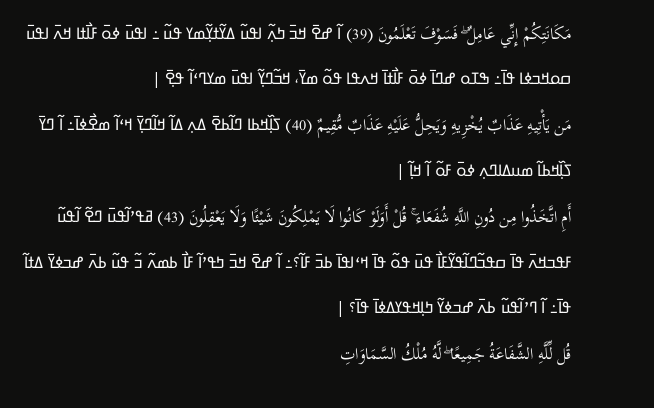مَكَانَتِكُمْ إِنِّي عَامِلٌ ۖ فَسَوْفَ تَعْلَمُونَ (39) ߊ߬ ߝߐ߫ ߞߏ߫ ߤߍ߲߬ ߊߟߎ߬ ߡߌ߬ߙߌ߲߬ߘߌ ߟߎ߬ ߸ ߊߟߎ߫ ߦߋ߫ ߓߊ߯ߙߊ ߞߍ߫ ߊߟߎ߫ ߛߋߞߏߦߊ ߟߊ߫߸ ߒߠߋ ߝߣߊ߫ ߦߋ߫ ߓߊ߯ߙߊ߫ ߞߍߟߊ ߟߋ߬ ߘߌ߫، ߞߏ߬ߣߌ߲߬ ߊߟߎ߫ ߘߌߣߵߊ߬ ߟߐ߲߫ |
مَن يَأْتِيهِ عَذَابٌ يُخْزِيهِ وَيَحِلُّ عَلَيْهِ عَذَابٌ مُّقِيمٌ (40) ߖߊ߲߰ߞߕߊ ߣߊ߬ߕߐ߫ ߡߍ߲ ߡߊ߬ ߞߊ߬ߣߌ߲߫ ߞߵߊ߬ ߘߐ߯ߦߊ߫߸ ߊ߬ ߣߌ߫ ߖߊ߲߰ߞߕߊ߬ ߘߎߡߊߣߍ߲ ߦߋ߫ ߓߋ߬ ߊ߬ ߞߊ߲߬ |
أَمِ اتَّخَذُوا مِن دُونِ اللَّهِ شُفَعَاءَ ۚ قُلْ أَوَلَوْ كَانُوا لَا يَمْلِكُونَ شَيْئًا وَلَا يَعْقِلُونَ (43) ߥߟߴߊ߬ߟߎ߫ ߣߐ߬ ߊ߬ߟߎ߬ ߓߟߏߞߍ߫ ߟߊ߫ ߛߟߏ߬ߣߊ߬ߟߌ߬ߓߊ߯ ߟߎ߫ ߟߋ߬ ߟߊ߫ ߞߵߊߟߊ߫ ߕߏ߫ ߓߊ߬؟߸ ߊ߬ ߝߐ߫ ߞߏ߫ ߤߟߴߊ߬ ߓߊ߯ ߕߘߍ߬ ߏ߬ ߟߎ߬ ߕߍ߫ ߝߏߦߌ߫ ߡߙߊ߬ ߟߊ߫߸ ߊ߬ ߣߴߊ߬ߟߎ߬ ߕߍ߫ ߝߏߦߌ߬ ߤߊ߲ߞߟߌߡߦߊ߫ ߟߊ߫؟ |
قُل لِّلَّهِ الشَّفَاعَةُ جَمِيعًا ۖ لَّهُ مُلْكُ السَّمَاوَاتِ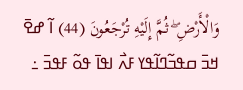وَالْأَرْضِ ۖ ثُمَّ إِلَيْهِ تُرْجَعُونَ (44) ߊ߬ ߝߐ߫ ߞߏ߫ ߛߟߏ߬ߣߊ߬ߟߌ ߓߍ߯ ߊߟߊ߫ ߟߋ߬ ߓߟߏ߫ ߸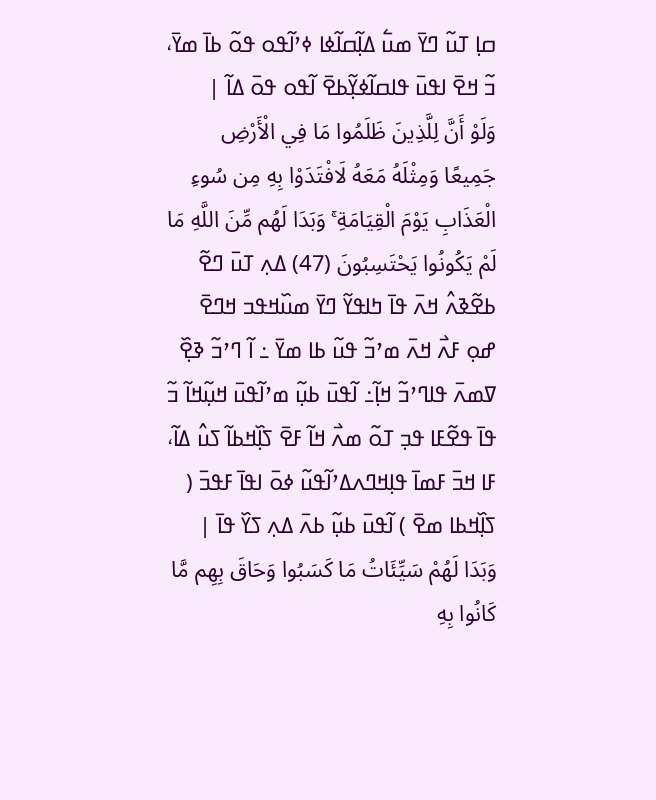ߛߊ߲ ߠߎ߬ ߣߌ߫ ߘߎ߱ ߡߊ߲߬ߛߊ߬ߦߊ ߦߴߊ߬ߟߋ ߟߋ߬ ߕߊ߫ ߘߌ߫، ߏ߬ ߞߐ߫ ߊߟߎ߫ ߟߊߛߊ߬ߦߌ߲߬ߕߐ߫ ߊ߬ߟߋ ߟߋ߫ ߡߊ߬ |
وَلَوْ أَنَّ لِلَّذِينَ ظَلَمُوا مَا فِي الْأَرْضِ جَمِيعًا وَمِثْلَهُ مَعَهُ لَافْتَدَوْا بِهِ مِن سُوءِ الْعَذَابِ يَوْمَ الْقِيَامَةِ ۚ وَبَدَا لَهُم مِّنَ اللَّهِ مَا لَمْ يَكُونُوا يَحْتَسِبُونَ (47) ߡߍ߲ ߠߎ߫ ߣߐ߬ ߕߐ߬ߢߍ߮ ߞߍ߫ ߟߊ߫ ߤߊߟߌ߬ ߣߌ߫ ߘߎ߰ߞߟߏ ߞߣߐ߫ ߝߋ߲ ߓߍ߯ ߞߍ߫ ߘߴߏ߬ ߟߎ߬ ߕߊ ߘߌ߫ ߸ ߊ߬ ߣߴߏ߬ ߢߐ߲߰ ߜߘߍ߫ ߟߊߣߴߏ߬ ߞߊ߲߬߸ ߊ߬ߟߎ߫ ߕߎ߲߬ ߘߴߊ߬ߟߎ߫ ߞߎ߲߬ߞߊ߬ ߏ߬ ߟߊ߫ ߟߐ߬ߓߊ ߟߏ߲ ߠߋ߬ ߘߍ߯ ߞߊ߬ ߓߐ߫ ߖߊ߲߰ߞߕߊ߬ ߖߎ߮ ߡߊ߬، ߓߊ ߞߏ߫ ߓߘߊ߫ ߟߊ߲ߞߣߍߡߴߊ߬ߟߎ߬ ߦߋ߫ ߊߟߊ߫ ߓߟߏ߫ ( ߖߊ߲߰ߞߕߊ ߘߐ߫ ) ߊ߬ߟߎ߫ ߕߎ߲߬ ߕߍ߫ ߡߍ߲ ߖߌ߰ ߟߊ߫ |
وَبَدَا لَهُمْ سَيِّئَاتُ مَا كَسَبُوا وَحَاقَ بِهِم مَّا كَانُوا بِهِ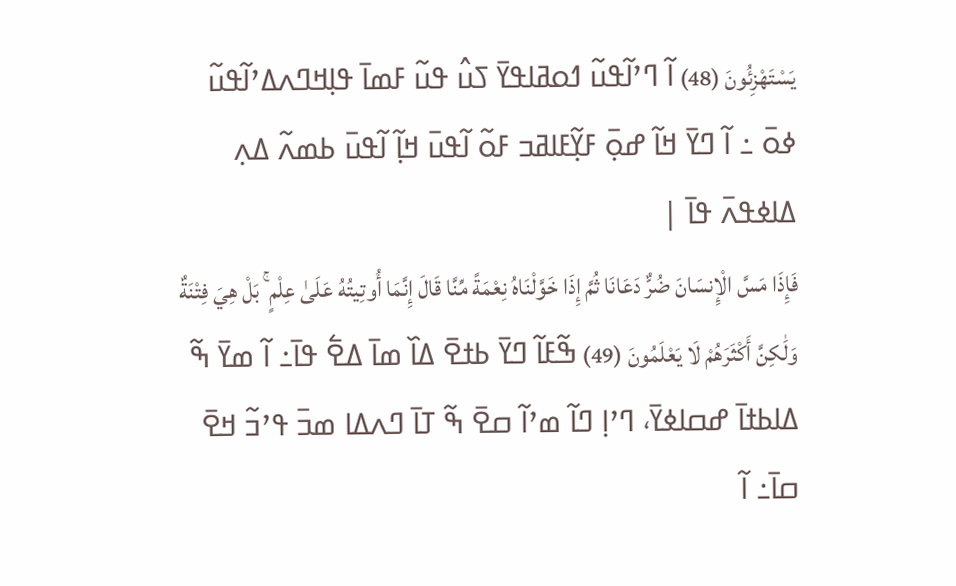يَسْتَهْزِئُونَ (48) ߊ߬ ߣߴߊ߬ߟߎ߬ ߗߋߥߊߟߌ߫ ߖߎ߮ ߟߎ߬ ߓߘߊ߫ ߟߊ߲ߞߣߍߡߴߊ߬ߟߎ߬ ߦߋ߫ ߸ ߊ߬ ߣߌ߫ ߞߊ߬ ߝߋ߲߫ ߓߌ߲߬ߓߊߥߏ ߓߋ߬ ߊ߬ߟߎ߫ ߞߊ߲߬ ߊ߬ߟߎ߫ ߕߘߍ߬ ߡߍ߲ ߡߊߦߟߍ߫ ߟߊ߫ |
فَإِذَا مَسَّ الْإِنسَانَ ضُرٌّ دَعَانَا ثُمَّ إِذَا خَوَّلْنَاهُ نِعْمَةً مِّنَّا قَالَ إِنَّمَا أُوتِيتُهُ عَلَىٰ عِلْمٍ ۚ بَلْ هِيَ فِتْنَةٌ وَلَٰكِنَّ أَكْثَرَهُمْ لَا يَعْلَمُونَ (49) ߒ߬ߓߊ߬ ߣߌ߫ ߕߙߐ߫ ߡߊ߰ ߘߊ߫ ߡߐ߱ ߟߊ߫߸ ߊ߬ ߘߌ߫ ߒ߬ ߡߊߕߙߊ߫ ߝߛߊߦߌ߫، ߣߴߊ߲ ߣߊ߬ ߘߴߊ߬ ߛߐ߫ ߒ߬ ߠߊ߫ ߣߍߡߊ ߘߏ߫ ߟߴߏ߬ ߞߐ߫ ߛߊ߫߸ ߊ߬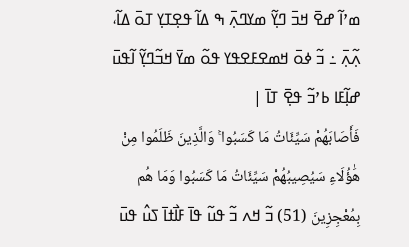ߘߴߊ߬ ߝߐ߫ ߞߏ߫ ߣߌ߲߬ ߘߌߣߍ߲߫ ߒ ߡߊ߬ ߟߐ߲ߠߌ߲ ߠߋ߫ ߡߊ߬، ߍ߲߬ߍ߲߫ ߸ ߏ߬ ߦߋ߫ ߞߘߐߓߐߟߌ ߟߋ߬ ߘߌ߫ ߞߏ߬ߣߌ߲߬ ߊ߬ߟߎ߫ ߝߊ߲߬ߓߊ ߕߴߏ߬ ߟߐ߲߫ ߠߊ߫ |
فَأَصَابَهُمْ سَيِّئَاتُ مَا كَسَبُوا ۚ وَالَّذِينَ ظَلَمُوا مِنْ هَٰؤُلَاءِ سَيُصِيبُهُمْ سَيِّئَاتُ مَا كَسَبُوا وَمَا هُم بِمُعْجِزِينَ (51) ߏ߬ ߞߍ ߏ߬ ߟߎ߬ ߟߊ߫ ߓߊ߯ߙߊ߫ ߖߎ߮ ߟߎ߫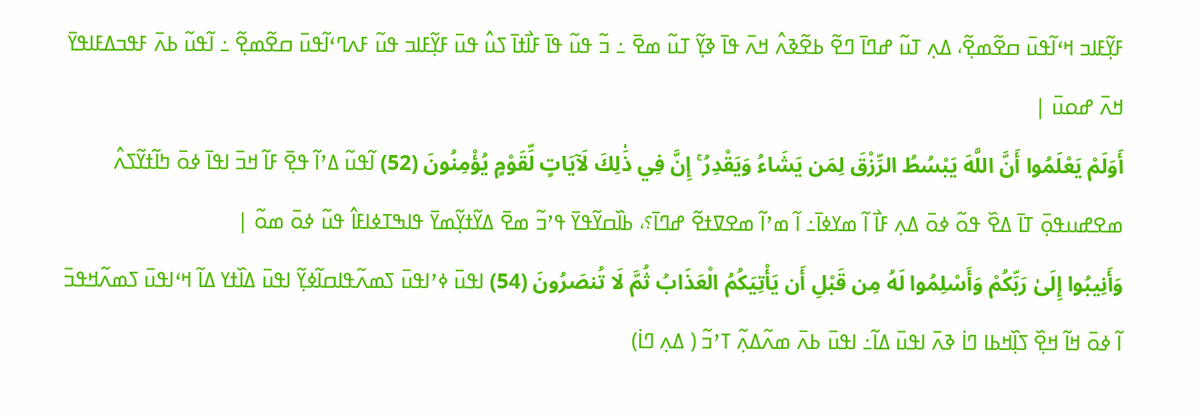ߓߌ߲߬ߓߊߏ ߞߵߊ߬ߟߎ߫ ߛߐ߬ߘߐ߲߬، ߡߍ߲ ߠߎ߬ ߝߣߊ߫ ߣߐ߬ ߕߐ߬ߢߍ߮ ߞߍ߫ ߟߊ߫ ߢߌ߲߬ ߠߎ߬ ߘߐ߫ ߸ ߏ߬ ߟߎ߬ ߟߊ߫ ߓߊ߯ߙߊ߫ ߖߎ߮ ߟߎ߫ ߓߌ߲߬ߓߊߏ ߟߎ߬ ߓߍߣߵߊ߬ߟߎ߫ ߛߐ߬ߘߐ߲߬ ߸ ߊ߬ߟߎ߬ ߕߍ߫ ߓߟߏߡߓߊߟߌ߫ ߞߍ߫ ߝߋߎ߫ |
أَوَلَمْ يَعْلَمُوا أَنَّ اللَّهَ يَبْسُطُ الرِّزْقَ لِمَن يَشَاءُ وَيَقْدِرُ ۚ إِنَّ فِي ذَٰلِكَ لَآيَاتٍ لِّقَوْمٍ يُؤْمِنُونَ (52) ߊ߬ߟߎ߬ ߡߴߊ߬ ߟߐ߲߫ ߓߊ߬ ߞߏ߫ ߊߟߊ߫ ߦߋ߫ ߤߊ߬ߙߌ߬ߖߍ߮ ߘߐߝߎߟߋ߲߫ ߠߊ߫ ߡߐ߰ ߟߋ߬ ߦߋ߫ ߡߍ߲ ߓߊ߯ ߊ߬ ߘߌߦߊ߫߸ ߊ߬ ߘߴߊ߬ ߘߐߜߙߐ߬ ߝߣߊ߫؟، ߕߊ߰ߛߌ߬ߟߌ߫ ߟߴߏ߬ ߘߐ߫ ߡߌ߬ߙߌ߲߬ߘߌ߫ ߟߊߒߠߦߊߓߊ߮ ߟߎ߬ ߦߋ߫ ߘߋ߬ |
وَأَنِيبُوا إِلَىٰ رَبِّكُمْ وَأَسْلِمُوا لَهُ مِن قَبْلِ أَن يَأْتِيَكُمُ الْعَذَابُ ثُمَّ لَا تُنصَرُونَ (54) ߊߟߎ߫ ߦߴߊߟߎ߫ ߖߘߍ߬ߟߊߛߊ߬ߦߌ߲߬ ߊߟߎ߫ ߡߊ߰ߙߌ ߡߊ߬ ߞߵߊߟߎ߫ ߖߘߍ߬ߞߟߏ߫ ߊ߬ ߦߋ߫ ߞߊ߬ ߞߐ߲߰ ߖߊ߲߰ߞߕߊ ߣߊ߭ ߢߍ߫ ߊߟߎ߫ ߡߊ߬߸ ߊߟߎ߫ ߕߍ߫ ߘߍ߬ߡߍ߲߬ ߠߴߏ߬ ( ߡߍ߲ ߣߊ߭)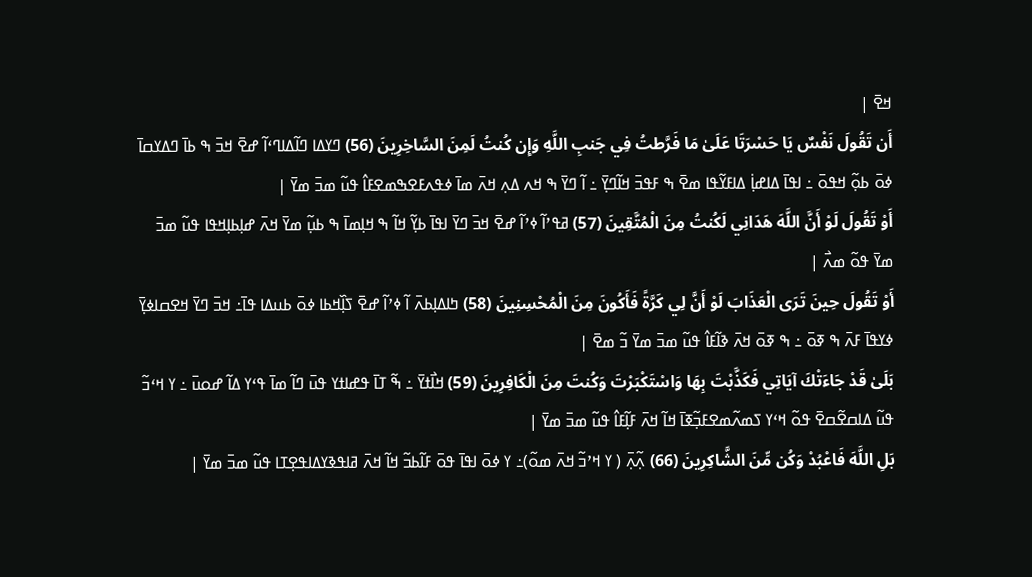ߞߐ߫ |
أَن تَقُولَ نَفْسٌ يَا حَسْرَتَا عَلَىٰ مَا فَرَّطتُ فِي جَنبِ اللَّهِ وَإِن كُنتُ لَمِنَ السَّاخِرِينَ (56) ߣߌߡߊ ߣߊ߬ߡߊߣߵߊ߬ ߝߐ߫ ߞߏ߫ ߒ ߕߊ߫ ߣߡߌߛߊ߫ ߦߋ߫ ߕߋ߲߬ ߞߟߋ߫ ߸ ߊߟߊ߫ ߡߊߝߊ߲߭ ߡߊߓߌ߬ߟߊ ߘߐ߫ ߒ ߓߟߏ߫ ߞߊ߬ߣߌ߲߫ ߸ ߊ߬ ߣߌ߫ ߒ ߞߍ ߡߍ߲ ߞߍ߫ ߘߊ߫ ߦߟߍߓߐߒߘߐߓߊ߮ ߟߎ߬ ߘߏ߫ ߘߌ߫ |
أَوْ تَقُولَ لَوْ أَنَّ اللَّهَ هَدَانِي لَكُنتُ مِنَ الْمُتَّقِينَ (57) ߥߟߴߊ߬ ߦߴߊ߬ ߝߐ߫ ߞߏ߫ ߣߌ߫ ߊߟߊ߫ ߕߌ߲߬ ߞߊ߬ ߒ ߞߊ߲ߘߊ߫ ߒ ߕߎ߲߬ ߘߌ߫ ߞߍ߫ ߝߊ߲ߕߊ߲ߞߟߊ ߟߎ߬ ߘߏ߫ ߘߌ߫ ߟߋ߬ ߘߍ߯ |
أَوْ تَقُولَ حِينَ تَرَى الْعَذَابَ لَوْ أَنَّ لِي كَرَّةً فَأَكُونَ مِنَ الْمُحْسِنِينَ (58) ߤߊߡߊ߲ߕߍ߫ ߊ߬ ߦߴߊ߬ ߝߐ߫ ߖߊ߲߰ߞߕߊ ߦߋ߫ ߕߎߡߊ ߟߊ߫߸ ߞߏ߫ ߣߌ߫ ߞߐߛߊߦߌ߲߫ ߦߌߟߊ߫ ߓߍ߫ ߒ ߧߋ߫ ߸ ߒ ߧߋ߫ ߞߍ߫ ߢߊ߬ߓߊ߮ ߟߎ߬ ߘߏ߫ ߘߌ߫ ߏ߬ ߘߐ߫ |
بَلَىٰ قَدْ جَاءَتْكَ آيَاتِي فَكَذَّبْتَ بِهَا وَاسْتَكْبَرْتَ وَكُنتَ مِنَ الْكَافِرِينَ (59) ߞߊ߯ߙߌ߫ ߸ ߒ߬ ߠߊ߫ ߟߝߊߙߌ ߟߎ߫ ߣߊ߬ ߘߊ߫ ߟߵߌ ߡߊ߬ ߝߋߎ߫ ߸ ߌ ߞߵߏ߬ ߟߎ߬ ߡߊߛߐ߬ߛߐ߫ ߟߋ߬ ߞߵߌ ߖߘߍ߬ߘߐߓߏ߲߬ߧߊ߫ ߞߊ߬ ߞߍ߫ ߓߊ߲߬ߓߊ߮ ߟߎ߬ ߘߏ߫ ߘߌ߫ |
بَلِ اللَّهَ فَاعْبُدْ وَكُن مِّنَ الشَّاكِرِينَ (66) ߍ߲߬ߍ߲߫ ( ߌ ߞߴߏ߬ ߞߍ߫ ߘߋ߬)߸ ߌ ߦߋ߫ ߊߟߊ߫ ߟߋ߫ ߓߊ߬ߕߏ߬ ߞߊ߬ ߞߍ߫ ߥߊߟߢߌߡߊߟߐ߲ߠߊ ߟߎ߬ ߘߏ߫ ߘߌ߫ |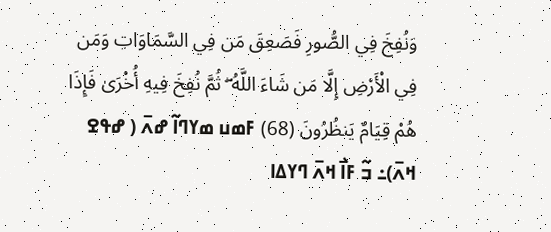وَنُفِخَ فِي الصُّورِ فَصَعِقَ مَن فِي السَّمَاوَاتِ وَمَن فِي الْأَرْضِ إِلَّا مَن شَاءَ اللَّهُ ۖ ثُمَّ نُفِخَ فِيهِ أُخْرَىٰ فَإِذَا هُمْ قِيَامٌ يَنظُرُونَ (68) ߓߘߎ ߘߌߣߊ߬ ߝߍ߫ ( ߝߟߐ ߞߍ߫)߸ ߏ߬ ߓߊ߯ ߞߍ߫ ߣߌߡߊ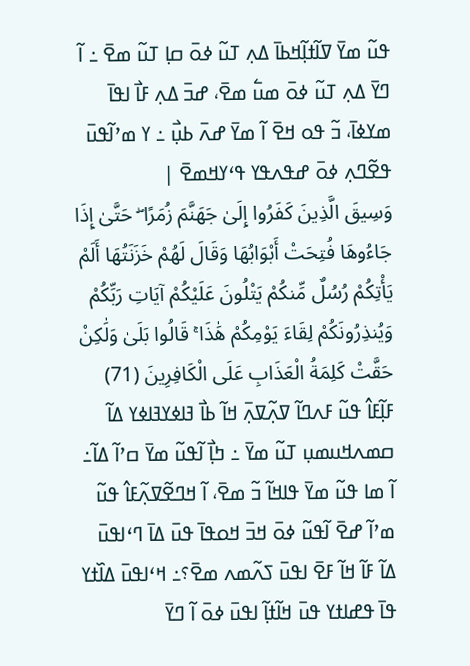ߟߎ߬ ߘߌ߫ ߜߊ߬ߙߊ߲߬ߞߕߊ߫ ߡߍ߲ ߠߎ߬ ߦߋ߫ ߛߊ߲ ߠߎ߬ ߘߐ߫ ߸ ߊ߬ ߣߌ߫ ߡߍ߲ ߠߎ߬ ߦߋ߫ ߘߎ߱ ߘߐ߫، ߝߏ߫ ߡߍ߲ ߓߊ߯ ߊߟߊ߫ ߘߌߦߊ߫، ߏ߬ ߟߋ ߞߐ߫ ߊ߬ ߘߌ߫ ߝߍ߫ ߕߎ߲߯ ߸ ߌ ߘߴߊ߬ߟߎ߫ ߟߐ߬ߣߍ߲ ߦߋ߫ ߝߟߍߟߌ ߟߵߌߞߘߐ߫ |
وَسِيقَ الَّذِينَ كَفَرُوا إِلَىٰ جَهَنَّمَ زُمَرًا ۖ حَتَّىٰ إِذَا جَاءُوهَا فُتِحَتْ أَبْوَابُهَا وَقَالَ لَهُمْ خَزَنَتُهَا أَلَمْ يَأْتِكُمْ رُسُلٌ مِّنكُمْ يَتْلُونَ عَلَيْكُمْ آيَاتِ رَبِّكُمْ وَيُنذِرُونَكُمْ لِقَاءَ يَوْمِكُمْ هَٰذَا ۚ قَالُوا بَلَىٰ وَلَٰكِنْ حَقَّتْ كَلِمَةُ الْعَذَابِ عَلَى الْكَافِرِينَ (71) ߓߊ߲߬ߓߊ߮ ߟߎ߬ ߓߍߣߊ߬ ߜߍ߲߬ߜߍ߲߫ ߞߊ߬ ߕߊ߯ ߔߊߦߌߔߊߦߌ ߡߊ߬ ߛߘߍߞߎߘߎ߲ ߠߎ߬ ߘߌ߫ ߸ ߤߊ߲߯ ߊ߬ߟߎ߬ ߘߌ߫ ߛߴߊ߬ ߡߊ߬߸ ߊ߬ ߘߊ ߟߎ߬ ߘߌ߫ ߟߊߞߊ߬ ߏ߬ ߘߐ߫، ߊ߬ ߞߣߐ߬ߜߍ߲߬ߓߊ߮ ߟߎ߬ ߘߴߊ߬ ߝߐ߫ ߊ߬ߟߎ߬ ߦߋ߫ ߞߏ߫ ߞߋߟߊ߫ ߟߎ߫ ߡߊ߫ ߣߵߊߟߎ߫ ߡߊ߬ ߓߊ߬ ߞߊ߬ ߓߐ߫ ߊߟߎ߫ ߖߍ߬ߘߍ ߘߐ߫؟߸ ߞߵߊߟߎ߫ ߡߊ߰ߙߌ ߟߊ߫ ߟߝߊߙߌ ߟߎ߫ ߞߊ߬ߙߊ߲߬ ߊߟߎ߫ ߦߋ߫ ߊ߬ ߣߌ߫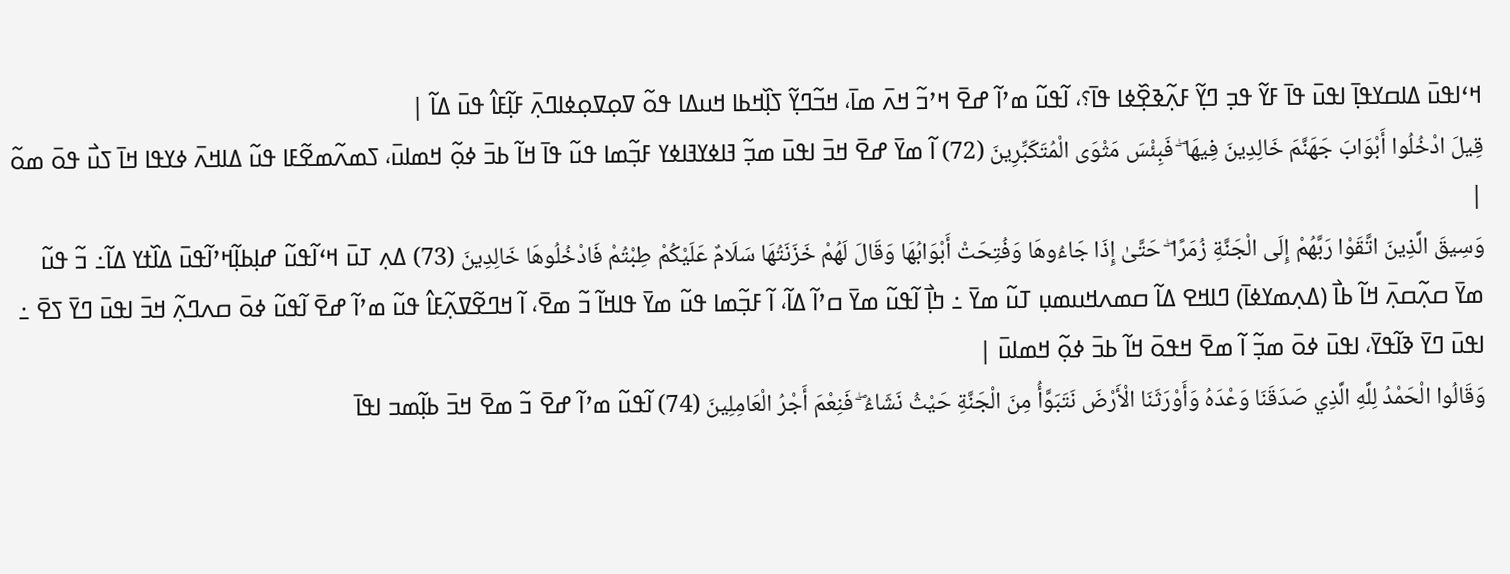ߞߵߊߟߎ߫ ߡߊߛߌߟߊ߲߫ ߊߟߎ߫ ߟߊ߫ ߓߌ߬ ߟߏ߲ ߣߌ߲߬ ߓߍ߲߬ߢߐ߲߰ߦߊ ߟߊ߫؟، ߊ߬ߟߎ߬ ߘߴߊ߬ ߝߐ߫ ߞߴߏ߬ ߞߍ߫ ߘߊ߫، ߞߏ߬ߣߌ߲߬ ߖߊ߲߰ߞߕߊ ߞߎߡߊ ߟߋ߬ ߜߋ߲ߜߋ߲ߦߊߣߍ߲߫ ߓߊ߲߬ߓߊ߮ ߟߎ߫ ߡߊ߬ |
قِيلَ ادْخُلُوا أَبْوَابَ جَهَنَّمَ خَالِدِينَ فِيهَا ۖ فَبِئْسَ مَثْوَى الْمُتَكَبِّرِينَ (72) ߊ߬ ߘߌ߫ ߝߐ߫ ߞߏ߫ ߊߟߎ߫ ߘߏ߲߬ ߔߊߦߌߔߊߦߌ ߓߏ߲߬ߘߊ ߟߎ߬ ߟߊ߫ ߞߊ߬ ߕߏ߫ ߦߋ߲߬ ߞߘߊߎ߫، ߖߘߍ߬ߘߐ߬ߓߊ ߟߎ߬ ߡߊߞߍ߫ ߦߌߟߊ ߞߊ߫ ߖߎ߯ ߟߋ߫ ߘߋ߬ |
وَسِيقَ الَّذِينَ اتَّقَوْا رَبَّهُمْ إِلَى الْجَنَّةِ زُمَرًا ۖ حَتَّىٰ إِذَا جَاءُوهَا وَفُتِحَتْ أَبْوَابُهَا وَقَالَ لَهُمْ خَزَنَتُهَا سَلَامٌ عَلَيْكُمْ طِبْتُمْ فَادْخُلُوهَا خَالِدِينَ (73) ߡߍ߲ ߠߎ߫ ߞߵߊ߬ߟߎ߬ ߝߊ߲ߕߊ߲߬ߞߴߊ߬ߟߎ߫ ߡߊ߰ߙߌ ߡߊ߬߸ ߏ߬ ߟߎ߬ ߘߌ߫ ߛߍ߲߬ߛߍ߲߫ ߞߊ߬ ߕߊ߯ (ߡߍ߲ߘߌߦߊ߫) ߣߊߞߐ ߡߊ߬ ߛߘߍߞߎߘߎ߲ ߠߎ߬ ߘߌ߫ ߸ ߤߊ߲߯ ߊ߬ߟߎ߬ ߘߌ߫ ߛߴߊ߬ ߡߊ߬، ߊ߬ ߓߏ߲߬ߘߊ ߟߎ߬ ߘߌ߫ ߟߊߞߊ߬ ߏ߬ ߘߐ߫، ߊ߬ ߞߣߐ߬ߜߍ߲߬ߓߊ߮ ߟߎ߬ ߘߴߊ߬ ߝߐ߫ ߊ߬ߟߎ߬ ߦߋ߫ ߛߍߣߍ߲߬ ߞߏ߫ ߊߟߎ߫ ߣߌ߫ ߖߐ߫ ߸ ߊߟߎ߫ ߣߌ߫ ߢߊ߬ߟߌ߫، ߊߟߎ߫ ߦߋ߫ ߘߏ߲߬ ߊ߬ ߘߐ߫ ߞߟߋ߫ ߞߊ߬ ߕߏ߫ ߦߋ߲߬ ߞߘߊߎ߫ |
وَقَالُوا الْحَمْدُ لِلَّهِ الَّذِي صَدَقَنَا وَعْدَهُ وَأَوْرَثَنَا الْأَرْضَ نَتَبَوَّأُ مِنَ الْجَنَّةِ حَيْثُ نَشَاءُ ۖ فَنِعْمَ أَجْرُ الْعَامِلِينَ (74) ߊ߬ߟߎ߬ ߘߴߊ߬ ߝߐ߫ ߏ߬ ߘߐ߫ ߞߏ߫ ߕߊ߲߬ߘߏ ߊߟߊ߫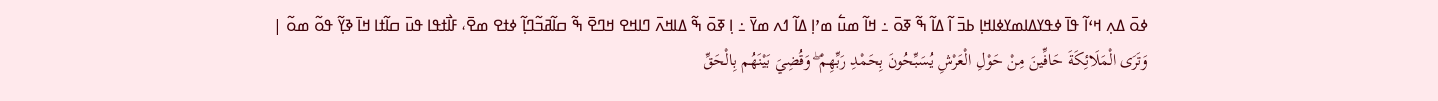ߦߋ߫ ߡߍ߲ ߞߵߊ߬ ߟߊ߫ ߦߟߌߡߊߘߌߦߊߞߊ߲ ߕߏ߫ ߊ߬ ߡߊ߬ ߒ߬ ߧߋ߫ ߸ ߞߊ߬ ߘߎ߱ ߘߴߊ߲ ߡߊ߬ ߗߍ ߘߌ߫ ߸ ߊ߲ ߧߋ߫ ߒ߬ ߡߊߞߍ߫ ߣߊߞߐ ߞߣߐ߫ ߒ߬ ߛߊ߬ߥߏ߬ߣߊ߲߬ ߦߙߐ ߘߐ߫، ߓߊ߯ߙߟߊ ߟߎ߫ ߛߊ߬ߙߊ ߞߊ߫ ߢߌ߲߬ ߟߋ߬ ߘߋ߬ |
وَتَرَى الْمَلَائِكَةَ حَافِّينَ مِنْ حَوْلِ الْعَرْشِ يُسَبِّحُونَ بِحَمْدِ رَبِّهِمْ ۖ وَقُضِيَ بَيْنَهُم بِالْحَقِّ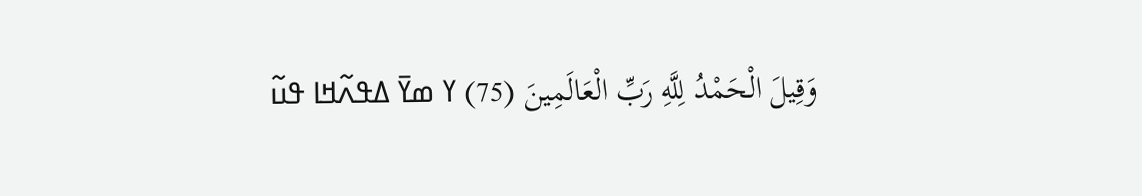وَقِيلَ الْحَمْدُ لِلَّهِ رَبِّ الْعَالَمِينَ (75) ߌ ߘߌ߫ ߡߟߍ߬ߞߊ ߟߎ߬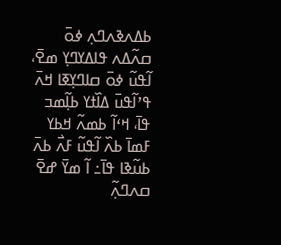ߕߡߍߢߍߣߍ߲ ߦߋ߫ ߛߍ߬ߡߍ ߟߊߡߌߣߌ߲ ߘߐ߫، ߊ߬ߟߎ߬ ߦߋ߫ ߛߊߣߌ߲ߧߊ ߞߍ߫ ߟߴߊ߬ߟߎ߫ ߡߊ߰ߙߌ ߕߊ߲߬ߘߏ ߟߊ߫، ߞߵߊ߬ ߕߘߍ߬ ߞߕߌ ߓߘߊ߫ ߕߍ߰ ߊ߬ߟߎ߬ ߓߍ߯ ߕߍ߫ ߕߎ߬ߢߊ ߟߊ߫߸ ߊ߬ ߘߌ߫ ߝߐ߫ ߛߍߣߍ߲߬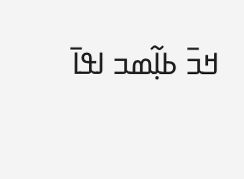ߞߏ߫ ߕߊ߲߬ߘߏ ߊߟߊ߫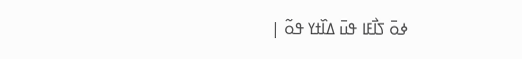ߦߋ߫ ߖߊ߯ߓߊ ߟߎ߫ ߡߊ߰ߙߌ ߟߋ߬ |